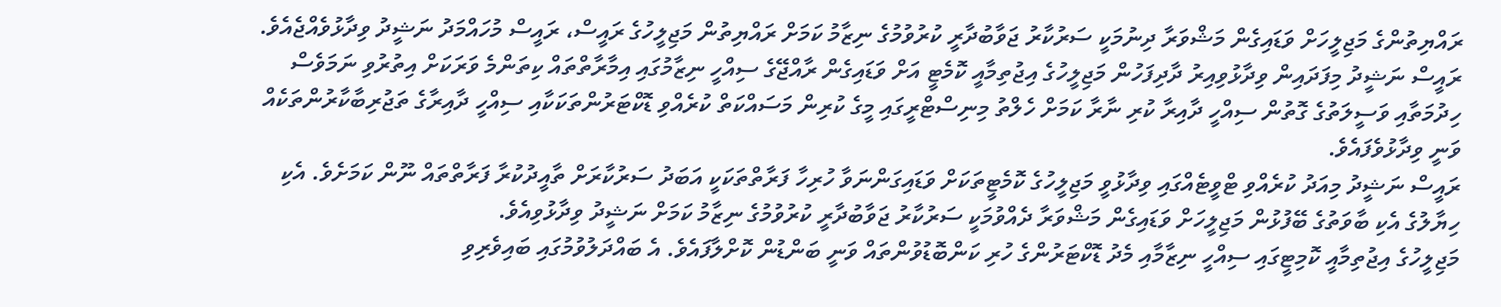ރައްޔިތުންގެ މަޖިލީހަށް ވަޑައިގެން މަޝްވަރާ ދިނުމަކީ ސަރުކާރު ޖަވާބުދާރީ ކުރުވުމުގެ ނިޒާމު ކަމަށް ރައްޔިތުން މަޖިލީހުގެ ރައީސް، ރައީސް މުހައްމަދު ނަޝީދު ވިދާޅުވެއްޖެއެވެ.
ރައީސް ނަޝީދު މިފަދައިން ވިދާޅުވިއިރު ދާދިފަހުން މަޖިލީހުގެ އިޖުތިމާއީ ކޮމެޓީ އަށް ވަޑައިގެން ރާއްޖޭގެ ސިއްހީ ނިޒާމުގައި އިމާރާތްތައް ކިތަންމެ ވަރަކަށް އިތުރުވި ނަމަވެސް ހިދުމަތާއި ވަސީލަތުގެ ގޮތުން ސިއްހީ ދާއިރާ ކުރި ނާރާ ކަމަށް ހެލްތު މިނިސްޓްރީގައި މީގެ ކުރިން މަސައްކަތް ކުރެއްވި ޑޮކްޓަރުންތަކަކާއި ސިއްހީ ދާއިރާގެ ތަޖުރިބާކާރުންތަކެއް ވަނީ ވިދާޅުވެފައެވެ.
ރައީސް ނަޝީދު މިއަދު ކުރެއްވި ޓްވީޓެއްގައި ވިދާޅުވީ މަޖިލީހުގެ ކޮމެޓީތަކަށް ވަޑައިގަންނަވާ ހުރިހާ ފަރާތްތަކަކީ އަބަދު ސަރުކާރަށް ތާއީދުކުރާ ފަރާތްތައް ނޫން ކަމަށެވެ. އެކި ހިޔާލުގެ އެކި ބާވަތުގެ ބޭފުޅުން މަޖިލީހަށް ވަޑައިގެން މަޝްވަރާ ދެއްވުމަކީ ސަރުކާރު ޖަވާބުދާރީ ކުރުވުމުގެ ނިޒާމު ކަމަށް ނަޝީދު ވިދާޅުވިއެވެ.
މަޖިލީހުގެ އިޖުތިމާއީ ކޮމިޓީގައި ސިއްހީ ނިޒާމާއި މެދު ޑޮކްޓަރުންގެ ހުރި ކަންބޮޑުވުންތައް ވަނީ ބަންޑުން ކޮށްލާފައެވެ. އެ ބައްދަލުވުމުގައި ބައިވެރިވި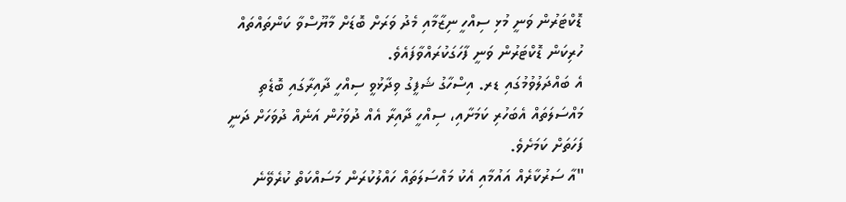ޑޮކްޓަރުން ވަނީ މުޅި ސިއްހީ ނިޒާމާއި މެދު ވަރަށް ބޮޑަށް މާޔޫސްވާ ކަންތައްތައް ހުރިކަން ޑޮކްޓަރުން ވަނީ ފާހަގަކުރައްވާފައެވެ.
އެ ބައްދަލުވުމުގައި ޑރ. އިސްހާގު ޝަފީގު ވިދާޅުވީ ސިއްހީ ދާއިރާގައި ބޮޑެތި މައްސަލަތައް އެބަހުރި ކަމަށާއި، ސިއްހީ ދާއިރާ އެއް ދުވަހުން އަނެއް ދުވަހަށް ދަނީ ފަހަތަށް ކަމަށެވެ.
"އާ ސަރުކާރެއް އައުމާއި އެކު މައްސަލަތައް ހައްލުކުރަން މަސައްކަތް ކުރެވޭނެ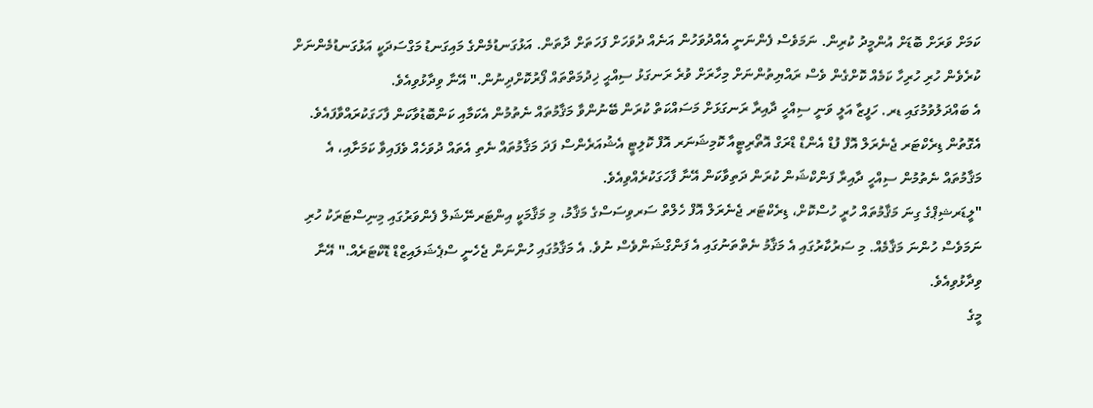ކަމަށް ވަރަށް ބޮޑަށް އުންމީދު ކުރިން. ނަމަވެސް ފެންނަނީ އެއްދުވަހުން އަނެއް ދުވަހަށް ފަހަތަށް ދާތަން. އަޅުގަނޑުމެންގެ މައިގަނޑު މަގްސަދަކީ އަޅުގަނޑުމެންނަށް ކުރެވެން ހުރި ހުރިހާ ކަމެއް ކޮށްގެން ވެސް ރައްޔިތުންނަށް މިހާރަށް ވުރެ ރަނގަޅު ސިއްޙީ ޚިދުމަތްތައް ފޯރުކޮށްދިނުން." އޭނާ ވިދާޅުވިއެވެ.
އެ ބައްދަލުވުމުގައި ޑރ. ހަފީޒާ އަލީ ވަނީ ސިއްހީ ދާއިރާ ރަނގަޅަށް މަސައްކަތް ކުރަން ބޭނުންވާ މަޤާމުތައް ނެތުމުން އެކަމާއި ކަންބޮޑުވާކަން ފާހަގަކުރައްވާފައެވެ. އެގޮތުން ޑިރެކްޓަރ ޖެނެރަލް އޮފް ފުޑް އެންޑް ޑްރަގް އޮތޯރިޓީއާ ކޮމިޝަނަރ އޮފް ކޮލިޓީ އެޝުއަރެންސް ފަދަ މަޤާމުތައް ނެތި އެތައް ދުވަހެއް ވެފައިވާ ކަމަށާއި، އެ މަޤާމުތައް ނެތުމުން ސިއްހީ ދާއިރާ ފަންކްޝަން ކުރަން ދަތިވާކަން އޭނާ ފާހަގަކުރެއްވިއެވެ.
"ލީޑަރޝިޕްގެ ގިނަ މަޤާމުތައް ހުރީ ހުސްކޮށް، ޑިރެކްޓަރ ޖެނެރަލް އޮފް ހެލްތް ސަރވިސަސްގެ މަޤާމު، މި މަޤާމަކީ އިންޓަރނޭޝަލް ފެންވަރުގައި މިނިސްޓަރަކު ހުރި ނަމަވެސް ހުންނަ މަޤާމެއް. މި ސަރުކާރުގައި އެ މަޤާމު ނެތްތަނުގައި އެ ފަންގްޝަންވެސް ނުވެ. އެ މަޤާމުގައި ހުންނަން ޖެހެނީ ސްޕެޝަލައިޒްޑް ޑޮކްޓަރެއް." އޭނާ ވިދާޅުވިއެވެ.
މީގެ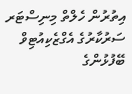އިތުރުން ހެލްތް މިނިސްޓަރ ސަރުކާރުގެ އެގްޒެކިއުޓިވް ބޭފުޅުންގެ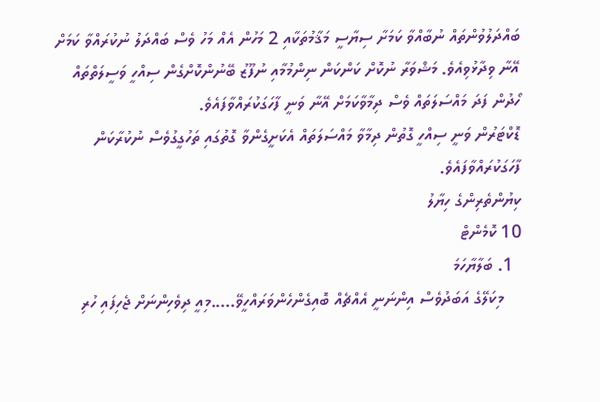ބައްދަލުވުންތައް ނުބާއްވާ ކަމަށާ ސިޔާސީ މަޤާމުތަކާއި 2 މަހުން އެއް މަހު ވެސް ބައްދަލު ނުކުރައްވާ ކަމަށް އޭނާ ވިދާޅުވިއެވެ. މަޝްވަރާ ނުކޮށް ކަންކަން ނިންމުމާއި ނުފޫޒު ބޭނުންކޮށްގެން ސިއްހީ ވަސީލަތްތައް ހޯދުން ފަދަ މައްސަލަތައް ވެސް ދިމާވާކަމަށް އޭނާ ވަނީ ފާހަގަކުރައްވާފައެވެ.
ޑޮކްޓަރުން ވަނީ ސިއްހީ ގޮތުން ދިމާވާ މައްސަލަތައް އެކަށީގެންވާ ގޮތުގައި ތަހުގީގުވެސް ނުކުރާކަން ފާހަގަކުރައްވާފައެވެ.
ކިޔުންތެރިންގެ ހިޔާލު
10 ކޮމެންޓް
  1. ބަލާޔާހަމަ
    މިކަލޭގެ އަބަދުވެސް އިންނަނީ އެއްޗެއް ބޮއިގެންހެންވަރައްހީވޭ.....މިއީ ދިވެހިންނަށް ޖެހިފައި ހުރި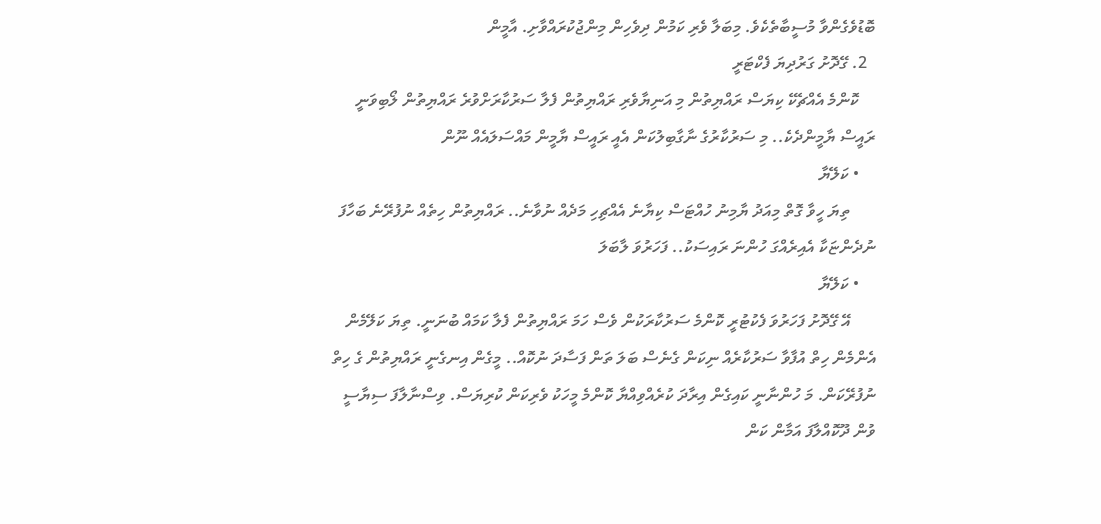ބޮޑުވެގެންވާ މުސީބާތެކެވެ. މިބަލާ ވެރި ކަމުން ދިވެހިން މިންޖުކުރައްވާށި. އާމީން
  2. ގޭދޮށު ގަރުދިޔަ ފެކްޓަރީ
    ކޮންމެ އެއްޗެކޭ ކިޔަސް ރައްޔިތުން މި އަނިޔާވެރި ރައްޔިތުން ފެލާ ސަރުކާރަށްވުރެ ރައްޔިތުން ލޯބިވަނީ ރައީސް ޔާމީންދެކެ.. މި ސަރުކާރުގެ ނާގާބިލުކަން އެއީ ރައީސް ޔާމީން މައްސަލައެއް ނޫން
    • ކަލޭޔާ
      ތިޔަ ހީވާ ގޮތް މިއަދު ޔާމިނު ހުއްޓަސް ކިޔާނެ އެއްޗިހި މަދެއް ނުވާނެ.. ރައްޔިތުން ހިތެއް ނުފުރޭނެ ބަހާފަ ނުދެންޏަކާ އެއިރެއްގަ ހުންނަ ރައިސަކު.. ފަހަރުވަ ލާބަލަ
    • ކަލޭޔާ
      އޭ ގޭދޮށު ފަހަރުވަ ފެކުޓުރީ ކޮންމެ ސަރުކާރަކުން ވެސް ހަމަ ރައްޔިތުން ފެލާ ކަމައް ބުނަނީ. ތިޔަ ކަލޭމެން އެންމެން ހިތް އުފާވާ ސަރުކާރެއް ނިކަން ގެނެސް ބަލަ ތަން ފަސާދަ ނުކޮއް.. މީގެން އިނގެނީ ރައްޔިތުން ގެ ހިތް ނުފުރޭކަން. މަ ހުންނާނީ ކައިގެން އިރާދަ ކުރެއްވިއްޔާ ކޮންމެ މީހަކު ވެރިކަން ކުރިޔަސް. ވިސްނާލާފަ ސިޔާސީ ވުން ދޫކޮއްލާފަ އަމާން ކަން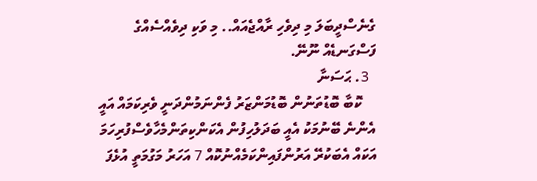ގެނެސްދީބަލަ މި ދިވެހި ރާއްޖެއައް.. މި ވަކި ދިވެއްސެއްގެ ފަސްގަނޑެއް ނޫނޭ.
  3. ޙަސަނާ
    ކޮބާ ބޮޑުތަނުން ބޮޑުމަންޒަރު ފެންނަމުންދަނީ ވެރިކަމައް އައީ އެންނެ ބޭނުމަކު އެއީ ބަދަލުހިފުން އެކަންކިތަންމެހާވެސްފުރިހަމަ އަކައް އެބަކުރޭ އަރުންފައިންކަމެއްނުކޮއް 7 އަހަރު މަގުމަތީ އުޅެފަ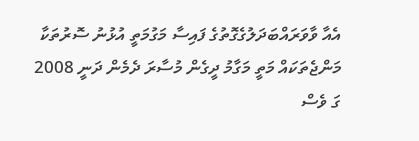އެއާ ވާވަރައްބަދަލުގެގޮތުގެ ފައިސާ މަގުމަތީ އުޅުނު ސޮރުތަކާ މަންޖެތަކައް މަތީ މަގާމު ދީގެން މުސާރަ ދެމެން ދަނީ 2008 ގަ ވެސް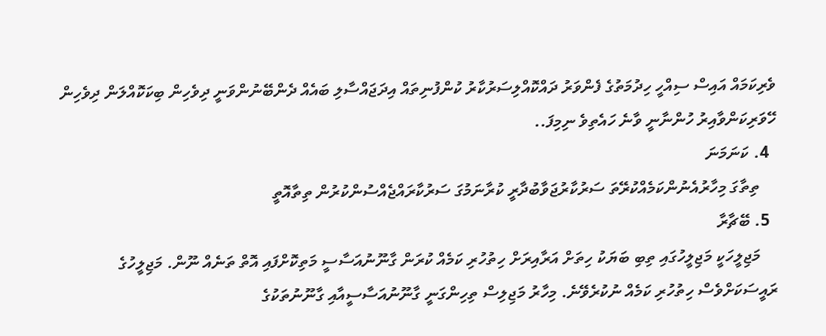ވެރިކަމައް އައިސް ސިއްހީ ހިދުމަތުގެ ފެންވަރު ދައްކޮއްލިސަރުކާރު ކުންފުނިތައް އިދަޖައްސާލި ބައެއް ދެންބޭނުންވަނީ ދިވެހިން ބިކަކޮއްލަން ދިވެހިން ހޭވަރިކަންވާއިރު ހުންނާނީ ވާނެ ހައެތިވެ ނިމިފަ..
  4. ކަނަމަނަ
    ތިތާގަ މިހާރުއެނުންކަމެއްކުރޭތަ ސަރުކާރުޖަވާބުދާރީ ކުރާނަމުގަ ސަރުކާރައްޖެއްސުންކުރުން ތިތާއޮތީ
  5. ބޭޗާރާ
    މަޖިލީހަކީ މަޖިލީހުގައި ތިބި ބަޔަކު ހިތަށް އަރާއިރަށް ހިތުހުރި ކަމެއް ކުރަން ގާނޫނުއަސާސީ މަތިކޮށްފައި އޮތް ތަނެއް ނޫން. މަޖިލީހުގެ ރައީސަކަށްވެސް ހިތުހުރި ކަމެއް ނުކުރެވޭނެ. މިހާރު މަޖިލިސް ތިހިންގަނީ ގާނޫނުއަސާސީއާއި ގާނޫނުތަކުގެ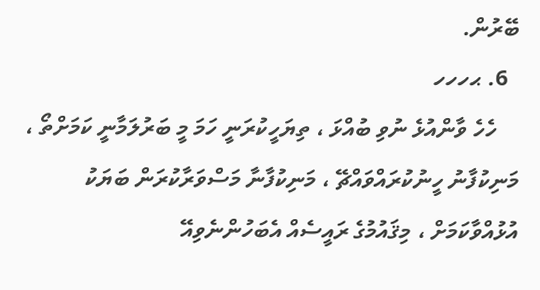ބޭރުން.
  6. ޙހހހ
    ހެހެ ވާންއުޅެ ނުވި ބުއްޅަ ، ތިޔަހީކުރަނީ ހަމަ މީ ބަރުލަމާނީ ކަމަށްތޯ ، މަނިކުފާނު ހީނުކުރައްވައްޗޭ ، މަނިކުފާނާ މަސްވަރާކުރަން ބަޔަކު އުޅުއްވާކަމަށް ، މިޤައުމުގެ ރައީސެއް އެބަހުންނެވިއޭ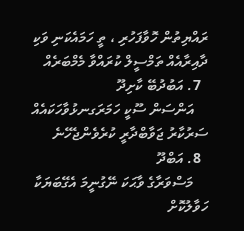ރައްޔިތުން ހޮވާފަހުރި ، ތީ ހަމައެކަނި ވަކި ދާއިރާއެއް ތަމްސީލް ކުރައްވާ މެމްބަރެއް
  7. އަބުދުބޭ ކާށިދޫ
    އަންސަން ސޫކީ ހަމަރަގނޅުވާހަކައެއް ސަރުކާރު ޖަވާބްދާރީ ކުރެވެންޖެހޭނެ
  8. އަބްދޫ
    މަސްވަރާގެ ވާޙަކަ ނޭގުނީމަ އެގޭބަޔަކާ ހަވާލުކޮށް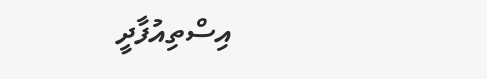އިސްތިއުފާދީ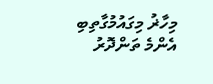މިހާޜު މިގައުމުގާތިބި އެންމެ ތަންދޮރު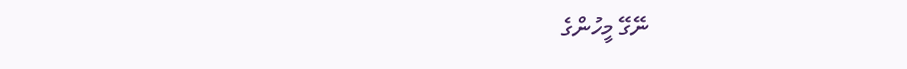ނޭގޭ މީހުންގެ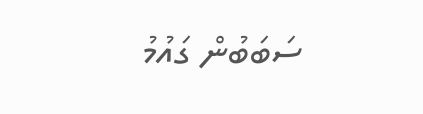ސަބަބުން ގައުމު